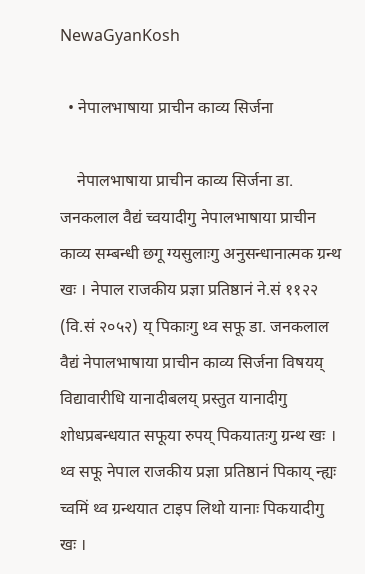NewaGyanKosh

  • नेपालभाषाया प्राचीन काव्य सिर्जना

    नेपालभाषाया प्राचीन काव्य सिर्जना डा. जनकलाल वैद्यं च्वयादीगु नेपालभाषाया प्राचीन काव्य सम्बन्धी छगू ग्यसुलाःगु अनुसन्धानात्मक ग्रन्थ खः । नेपाल राजकीय प्रज्ञा प्रतिष्ठानं ने.सं ११२२ (वि.सं २०५२) य् पिकाःगु थ्व सफू डा. जनकलाल वैद्यं नेपालभाषाया प्राचीन काव्य सिर्जना विषयय् विद्यावारीधि यानादीबलय् प्रस्तुत यानादीगु शोधप्रबन्धयात सफूया रुपय् पिकयातःगु ग्रन्थ खः । थ्व सफू नेपाल राजकीय प्रज्ञा प्रतिष्ठानं पिकाय् न्ह्यः च्वमिं थ्व ग्रन्थयात टाइप लिथो यानाः पिकयादीगु खः ।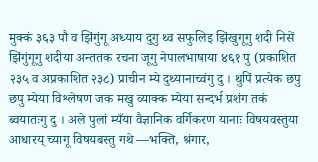मुक्कं ३६३ पौ व झिंगुंगू अध्याय दुगु थ्व सफुलिइ झिंखुगूगु शदी निसें झिंगुंगूगु शदीया अन्ततक रचना जूगु नेपालभाषाया ४६१ पु (प्रकाशित २३५ व अप्रकाशित २३८) प्राचीन म्ये दुथ्यानाच्वंगु दु । थुपिं प्रत्येक छपु छपु म्येया विश्लेषण जक मखु व्याक्क म्येया सन्दर्भ प्रशंग तकं ब्वयातःगु दु । अले पुलां म्यँया वैज्ञानिक वर्गिकरण यानाः विषयवस्तुया आधारय् च्यागू विषयबस्तु गथे —भक्ति, श्रंगार,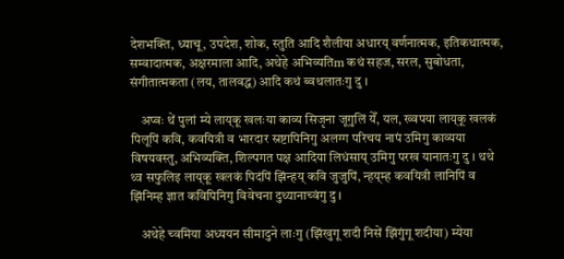देशभक्ति, ध्याचू, उपदेश, शोक, स्तुति आदि शैलीया अधारय् वर्णनात्मक, इतिकथात्मक, सम्वादात्मक, अक्षरमाला आदि, अथेहे अभिव्यतिm कथं सहज, सरल, सुबोधता, संगीतात्मकता (लय, तालवद्ध) आदि कथं ब्वथलातःगु दु ।

    अप्वः थें पुलां म्ये लाय्‌कू खलःया काव्य सिजृना जूगुलिं येँ, यल, ख्वपया लाय्‌कू खलकं पिलूपिं कवि, कवयित्री व भारदार स्रष्टापिनिगु अलग्ग परिचय नापं उमिगु काव्यया विषयवस्तु, अभिव्यक्ति, शिल्पगत पक्ष आदिया लिधंसाय् उमिगु परख यानातःगु दु । थथे थ्व सफुलिइ लाय्‌कू खलकं पिदंपिं झिंन्हय् कवि जुजुपिं, न्हय्‌म्ह कवयित्री लानिपिं व झिंनिम्ह ज्ञात कविपिनिगु विवेचना दुथ्यानाच्वंगु दु ।

    अथेहे च्वमिया अध्ययन सीमादुने लाःगु (झिंखुगू शदी निसें झिंगुंगू शदीया) म्येया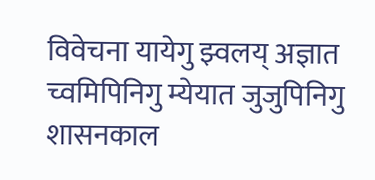विवेचना यायेगु झ्वलय् अज्ञात च्वमिपिनिगु म्येयात जुजुपिनिगु शासनकाल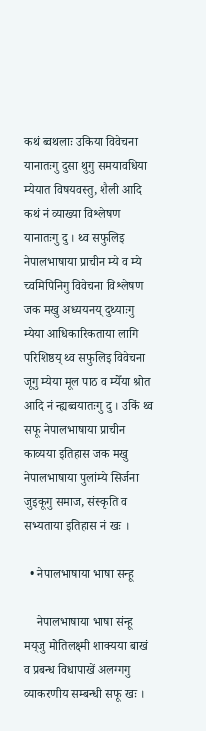कथं ब्वथलाः उकिया विवेचना यानातःगु दुसा थुगु समयावधिया म्येयात विषयवस्तु, शैली आदि कथं नं व्याख्या विश्लेषण यानातःगु दु । थ्व सफुलिइ नेपालभाषाया प्राचीन म्ये व म्ये च्वमिपिनिगु विवेचना विश्लेषण जक मखु अध्ययनय् दुथ्याःगु म्येया आधिकारिकताया लागि परिशिष्ठय् थ्व सफुलिइ विवेचना जूगु म्येया मूल पाठ व म्येँया श्रोत आदि नं न्ह्यब्वयातःगु दु । उकिं थ्व सफू नेपालभाषाया प्राचीन काव्यया इतिहास जक मखु नेपालभाषाया पुलांम्ये सिर्जना जुइकूगु समाज, संस्कृति व सभ्यताया इतिहास नं खः ।

  • नेपालभाषाया भाषा सन्हू

    नेपालभाषाया भाषा संन्हू मय्‌जु मोतिलक्ष्मी शाक्यया बाखं व प्रबन्ध विधापाखें अलग्गगु व्याकरणीय सम्बन्धी सफू खः ।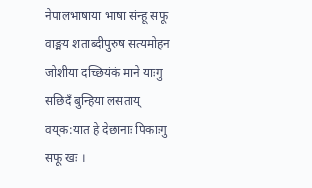नेपालभाषाया भाषा संन्हू सफू वाङ्मय शताब्दीपुरुष सत्यमोहन जोशीया दच्छियंकं माने याःगु सछिदँ बुन्हिया लसताय् वय्‌क:यात हे देछानाः पिकाःगु सफू खः ।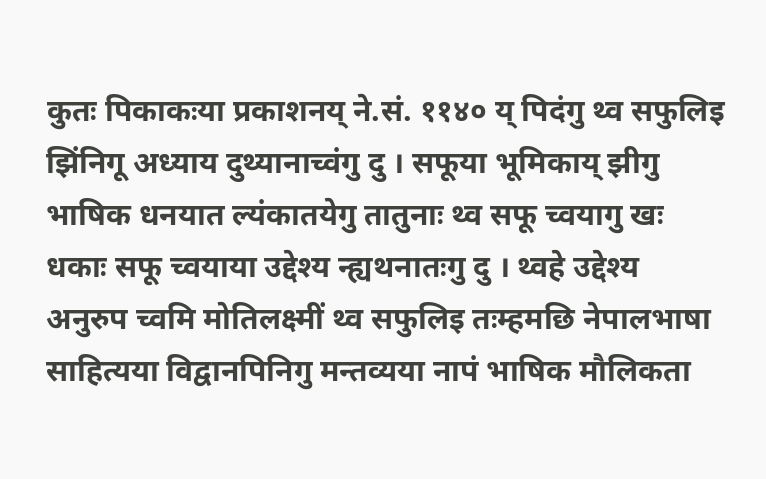कुतः पिकाकःया प्रकाशनय् ने.सं. ११४० य् पिदंगु थ्व सफुलिइ झिंनिगू अध्याय दुथ्यानाच्वंगु दु । सफूया भूमिकाय् झीगु भाषिक धनयात ल्यंकातयेगु तातुनाः थ्व सफू च्वयागु खः धकाः सफू च्वयाया उद्देश्य न्ह्यथनातःगु दु । थ्वहे उद्देश्य अनुरुप च्वमि मोतिलक्ष्मीं थ्व सफुलिइ तःम्हमछि नेपालभाषा साहित्यया विद्वानपिनिगु मन्तव्यया नापं भाषिक मौलिकता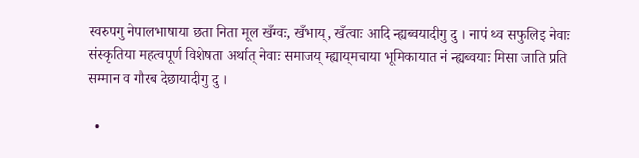स्वरुपगु नेपालभाषाया छता निता मूल खँग्वः, खँभाय्, खँत्वाः आदि न्ह्यब्वयादीगु दु । नापं थ्व सफुलिइ नेवाः संस्कृतिया महत्वपूर्ण विशेषता अर्थात् नेवाः समाजय् म्ह्याय्‌मचाया भूमिकायात नं न्ह्यब्वयाः मिसा जाति प्रति सम्मान व गौरब देछायादीगु दु ।

  •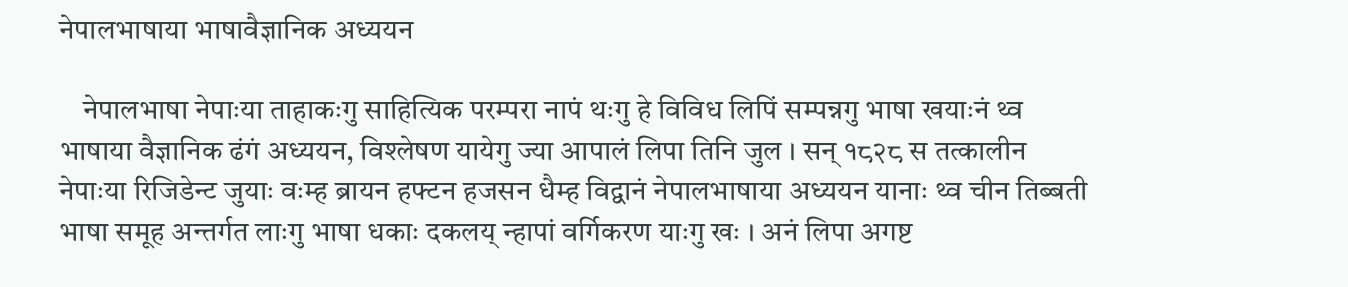नेपालभाषाया भाषावैज्ञानिक अध्ययन

    नेपालभाषा नेपाःया ताहाकःगु साहित्यिक परम्परा नापं थःगु हे विविध लिपिं सम्पन्नगु भाषा खयाःनं थ्व भाषाया वैज्ञानिक ढंगं अध्ययन, विश्लेषण यायेगु ज्या आपालं लिपा तिनि जुल । सन् १८२८ स तत्कालीन नेपाःया रिजिडेन्ट जुयाः वःम्ह ब्रायन हफ्टन हजसन धैम्ह विद्वानं नेपालभाषाया अध्ययन यानाः थ्व चीन तिब्बती भाषा समूह अन्तर्गत लाःगु भाषा धकाः दकलय्‌ न्हापां वर्गिकरण याःगु खः । अनं लिपा अगष्ट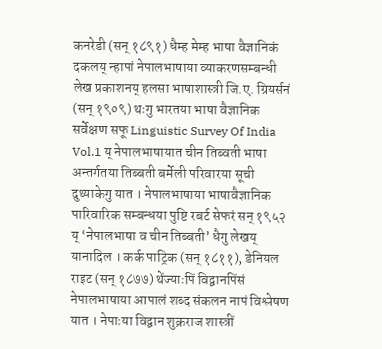कनरेडी (सन् १८९१) धैम्ह मेम्ह भाषा वैज्ञानिकं दकलय्‌ न्हापां नेपालभाषाया व्याकरणसम्बन्धी लेख प्रकाशनय्‌ हलसा भाषाशास्त्री जि.ए. ग्रियर्सनं (सन् १९०९) थःगु भारतया भाषा वैज्ञानिक सर्वेक्षण सफू Linguistic Survey Of India Vol.1 य्‌ नेपालभाषायात चीन तिब्वती भाषा अन्तर्गतया तिब्बती बर्मेली परिवारया सूची दुथ्याकेगु यात । नेपालभाषाया भाषावैज्ञानिक पारिवारिक सम्बन्धया पुष्टि रबर्ट सेफरं सन् १९५२ य्‌ ‘नेपालभाषा व चीन तिब्बती’ धैगु लेखय्‌ यानादिल । कर्क पाट्रिक (सन् १८११), डेनियल राइट (सन् १८७७) थेंज्याःपिं विद्वानपिंसं नेपालभाषाया आपालं शब्द संकलन नापं विश्लेषण यात । नेपाःया विद्वान शुक्रराज शास्त्रीं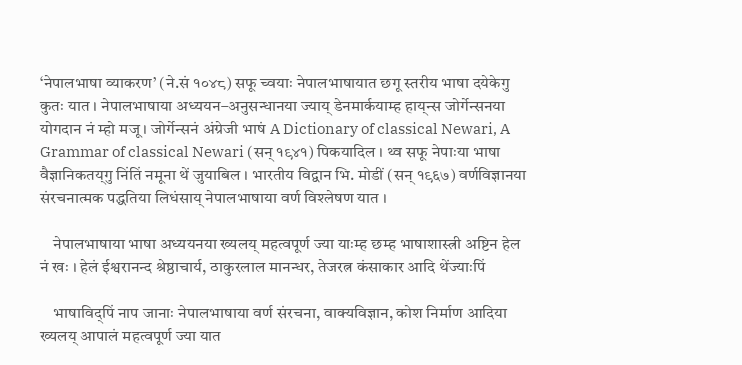‘नेपालभाषा व्याकरण’ (ने.सं १०४८) सफू च्वयाः नेपालभाषायात छगू स्तरीय भाषा दयेकेगु कुतः यात । नेपालभाषाया अध्ययन–अनुसन्धानया ज्याय्‌ डेनमार्कयाम्ह हाय्‌न्स जोर्गेन्सनया योगदान नं म्हो मजू । जोर्गेन्सनं अंग्रेजी भाषं A Dictionary of classical Newari, A Grammar of classical Newari (सन् १९४१) पिकयादिल । थ्व सफू नेपाःया भाषा वैज्ञानिकतय्‌गु निंतिं नमूना थें जुयाबिल । भारतीय विद्वान भि. मोडीं (सन् १९६७) वर्णविज्ञानया संरचनात्मक पद्धतिया लिधंसाय्‌ नेपालभाषाया वर्ण विश्लेषण यात ।

    नेपालभाषाया भाषा अध्ययनया ख्यलय्‌ महत्वपूर्ण ज्या याःम्ह छम्ह भाषाशास्त्री अष्टिन हेल नं खः । हेलं ईश्वरानन्द श्रेष्ठाचार्य, ठाकुरलाल मानन्धर, तेजरत्न कंसाकार आदि थेंज्याःपिं

    भाषाविद्पिं नाप जानाः नेपालभाषाया वर्ण संरचना, वाक्यविज्ञान, कोश निर्माण आदिया ख्यलय्‌ आपालं महत्वपूर्ण ज्या यात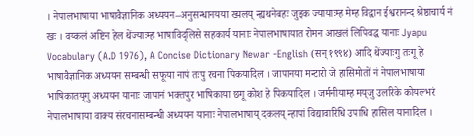। नेपालभाषाया भाषावैज्ञानिक अध्ययन–अनुसन्धानयया ख्यलय्‌ न्ह्यथनेबहः जुइक ज्यायाःम्ह मेम्ह विद्वान ईश्वरानन्द श्रेष्ठाचार्य नं खः । वय्कलं अष्टिन हेल थेंज्याःम्ह भाषाविद्लिसे सहकार्य यानाः नेपालभाषायात रोमन आखलं लिपिवद्ध यानाः Jyapu Vocabulary (A.D 1976), A Concise Dictionary Newar -English (सन् १९९४) आदि थेंज्याःगु तःगू हे भाषावैज्ञानिक अध्ययन सम्बन्धी सफूया नापं तःपु रचना पिकयादिल । जापानया मन्टारो जे हासिमोतों नं नेपालभाषाया भाषिकातय्‌गु अध्ययन यानाः जापानं भक्तपुर भाषिकाया छगू कोश हे पिकयादिल । जर्मनीयाम्ह मय्‌जु उलरिके कोयल्भरं नेपालभाषाया वाक्य संरचनासम्बन्धी अध्ययन यानाः नेपालभाषाय्‌ दकलय्‌ न्हापां विद्यावारिधि उपाधि हासिल यानादिल ।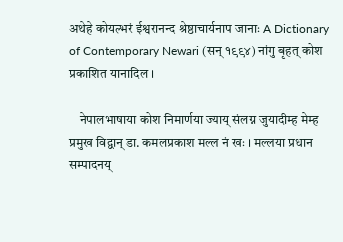अथेहे कोयल्भरं ईश्वरानन्द श्रेष्ठाचार्यनाप जानाः A Dictionary of Contemporary Newari (सन् १९९४) नांगु बृहत् कोश प्रकाशित यानादिल ।

    नेपालभाषाया कोश निमार्णया ज्याय्‌ संलग्न जुयादीम्ह मेम्ह प्रमुख विद्वान् डा. कमलप्रकाश मल्ल नं खः । मल्लया प्रधान सम्पादनय्‌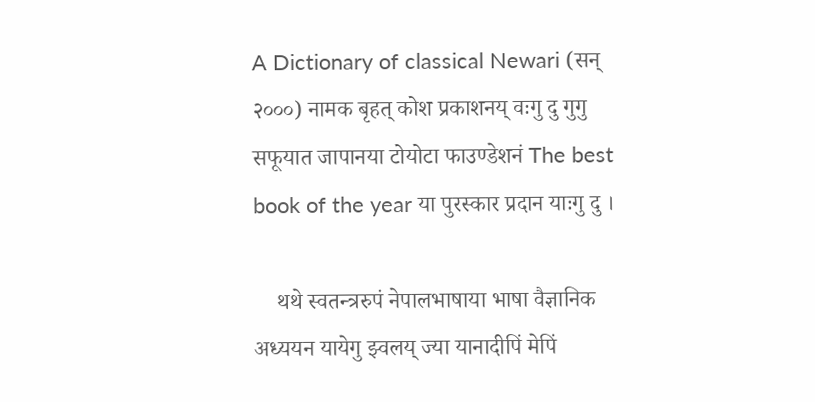A Dictionary of classical Newari (सन् २०००) नामक बृहत् कोश प्रकाशनय्‌ वःगु दु गुगु सफूयात जापानया टोयोटा फाउण्डेशनं The best book of the year या पुरस्कार प्रदान याःगु दु ।

    थथे स्वतन्त्ररुपं नेपालभाषाया भाषा वैज्ञानिक अध्ययन यायेगु झ्वलय्‌ ज्या यानादीपिं मेपिं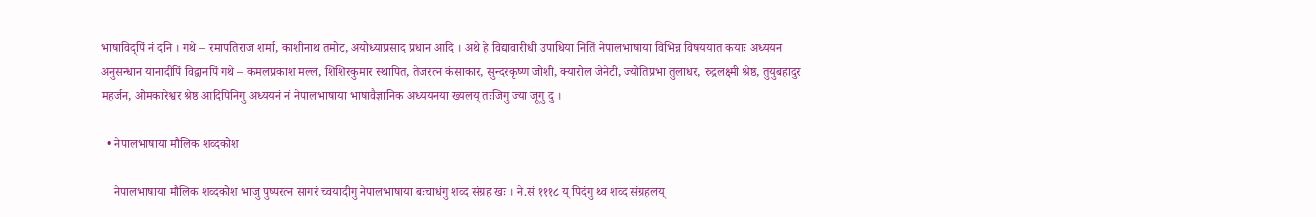भाषाविद्पिं नं दनि । गथे – रमापतिराज शर्मा, काशीनाथ तमोट, अयोध्याप्रसाद प्रधान आदि । अथे हे विद्यावारीधी उपाधिया नितिं नेपालभाषाया विभिन्न विषययात कयाः अध्ययन अनुसन्धान यानादीपिं विद्वानपिं गथे – कमलप्रकाश मल्ल, शिशिरकुमार स्थापित, तेजरत्न कंसाकार, सुन्दरकृष्ण जोशी, क्यारोल जेनेटी, ज्योतिप्रभा तुलाधर, रुद्रलक्ष्मी श्रेष्ठ, तुयुबहादुर महर्जन, ओमकारेश्वर श्रेष्ठ आदिपिनिगु अध्ययनं नं नेपालभाषाया भाषावैज्ञानिक अध्ययनया ख्यलय्‌ तःजिगु ज्या जूगु दु ।

  • नेपालभाषाया मौलिक शव्दकोश

    नेपालभाषाया मौलिक शव्दकोश भाजु पुष्परत्न सागरं च्वयादीगु नेपालभाषाया बःचाधंगु शव्द संग्रह खः । ने.सं १११८ य् पिदंगु थ्व शव्द संग्रहलय्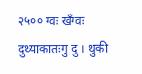२५०० ग्वः खँग्वः दुथ्याकातःगु दु । थुकी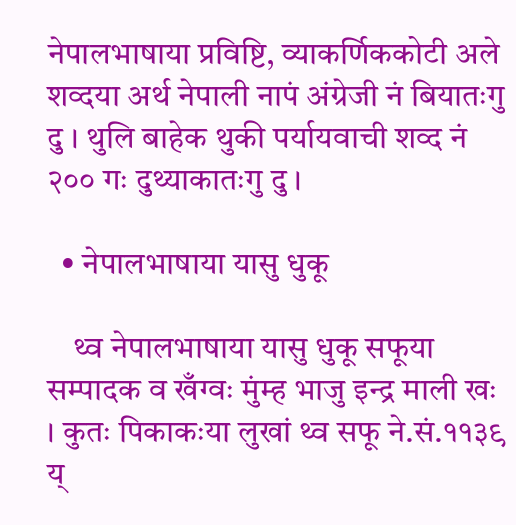नेपालभाषाया प्रविष्टि, व्याकर्णिककोटी अले शव्दया अर्थ नेपाली नापं अंग्रेजी नं बियातःगु दु । थुलि बाहेक थुकी पर्यायवाची शव्द नं २०० गः दुथ्याकातःगु दु ।

  • नेपालभाषाया यासु धुकू

    थ्व नेपालभाषाया यासु धुकू सफूया सम्पादक व खँग्वः मुंम्ह भाजु इन्द्र माली खः । कुतः पिकाकःया लुखां थ्व सफू ने.सं.११३९ य्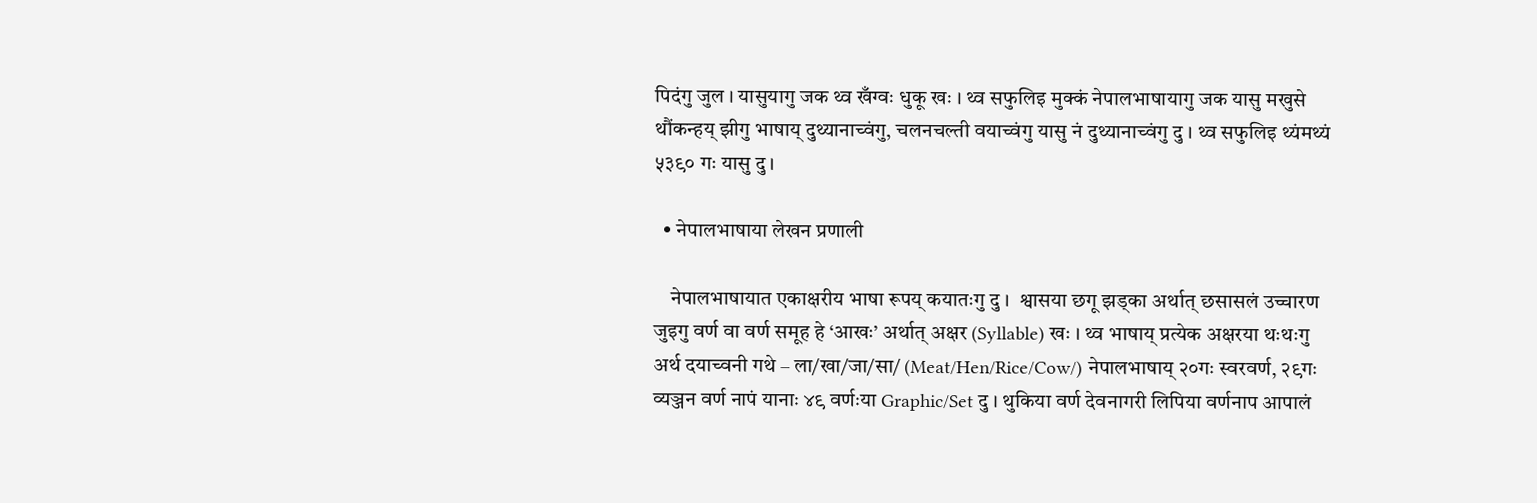पिदंगु जुल । यासुयागु जक थ्व खँग्वः धुकू खः । थ्व सफुलिइ मुक्कं नेपालभाषायागु जक यासु मखुसे थौंकन्हय् झीगु भाषाय् दुथ्यानाच्वंगु, चलनचल्ती वयाच्वंगु यासु नं दुथ्यानाच्वंगु दु । थ्व सफुलिइ थ्यंमथ्यं ५३९० गः यासु दु ।

  • नेपालभाषाया लेखन प्रणाली

    नेपालभाषायात एकाक्षरीय भाषा रूपय्‌ कयातःगु दु ।  श्वासया छगू झड्का अर्थात् छसासलं उच्चारण जुइगु वर्ण वा वर्ण समूह हे ‘आखः’ अर्थात् अक्षर (Syllable) खः । थ्व भाषाय्‌ प्रत्येक अक्षरया थःथःगु अर्थ दयाच्वनी गथे – ला/खा/जा/सा/ (Meat/Hen/Rice/Cow/) नेपालभाषाय्‌ २०गः स्वरवर्ण, २९गः व्यञ्जन वर्ण नापं यानाः ४९ वर्णःया Graphic/Set दु । थुकिया वर्ण देवनागरी लिपिया वर्णनाप आपालं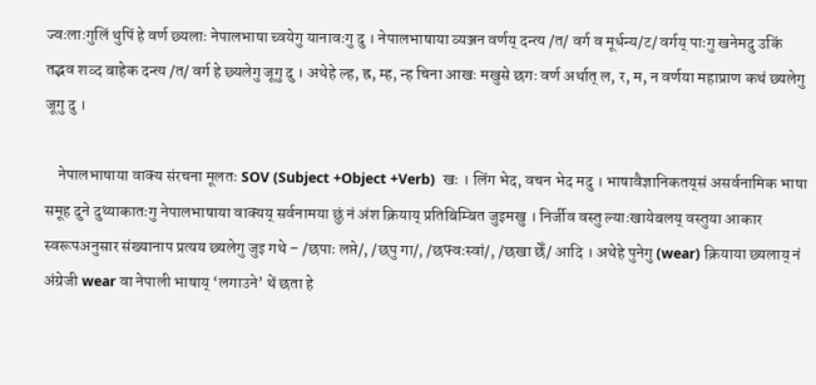ज्वःलाःगुलिं थुपिं हे वर्ण छ्यलाः नेपालभाषा च्वयेगु यानावःगु दु । नेपालभाषाया व्यञ्जन वर्णय्‌ दन्त्य /त/ वर्ग व मूर्धन्य/ट/ वर्गय्‌ पाःगु खनेमदु उकिं तद्भव शव्द बाहेक दन्त्य /त/ वर्ग हे छ्यलेगु जूगु दु । अथेहे ल्ह, ह्र, म्ह, न्ह चिना आखः मखुसे छगः वर्ण अर्थात् ल, र, म, न वर्णया महाप्राण कथं छ्यलेगु जूगु दु ।

    नेपालभाषाया वाक्य संरचना मूलतः SOV (Subject +Object +Verb)  खः । लिंग भेद, वचन भेद मदु । भाषावैज्ञानिकतय्‌सं असर्वनामिक भाषा समूह दुने दुथ्याकातःगु नेपालभाषाया वाक्यय्‌ सर्वनामया छुं नं अंश क्रियाय्‌ प्रतिबिम्बित जुइमखु । निर्जीव वस्तु ल्याःखायेबलय्‌ वस्तुया आकार स्वरूपअनुसार संख्यानाप प्रत्यय छ्यलेगु जुइ गथे – /छपाः लप्ते/, /छपु गा/, /छफ्वःस्वां/, /छखा छेँ/ आदि । अथेहे पुनेगु (wear) क्रियाया छ्यलाय्‌ नं अंग्रेजी wear वा नेपाली भाषाय्‌ ‘लगाउने’ थें छता हे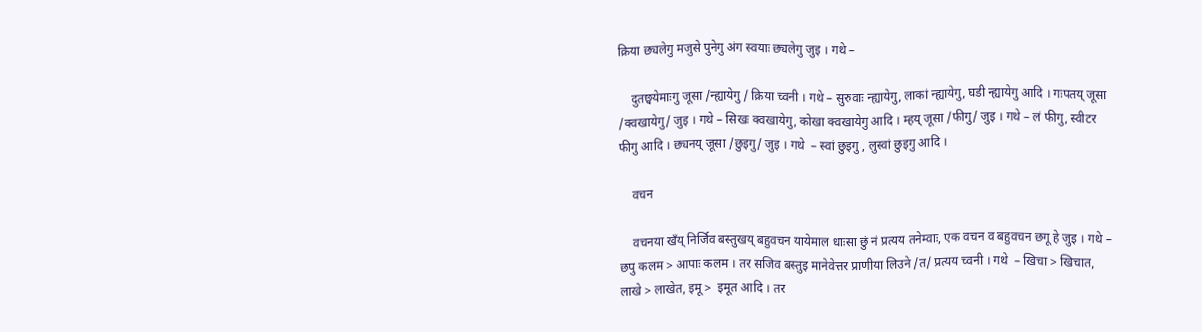क्रिया छ्यलेगु मजुसे पुनेगु अंग स्वयाः छ्यलेगु जुइ । गथे –

    दुतछ्वयेमाःगु जूसा /न्ह्यायेगु / क्रिया च्वनी । गथे – सुरुवाः न्ह्यायेगु, लाकां न्ह्यायेगु, घडी न्ह्यायेगु आदि । गःपतय्‌ जूसा /क्वखायेगु/ जुइ । गथे – सिखः क्वखायेगु, कोखा क्वखायेगु आदि । म्हय्‌ जूसा /फीगु/ जुइ । गथे – लं फीगु, स्वीटर फीगु आदि । छ्यनय्‌ जूसा /छुइगु/ जुइ । गथे  – स्वां छुइगु , लुस्वां छुइगु आदि ।

    वचन

    वचनया खँय्‌ निर्जिव बस्तुखय्‌ बहुवचन यायेमाल धाःसा छुं नं प्रत्यय तनेम्वाः, एक वचन व बहुवचन छगू हे जुइ । गथे – छपु कलम > आपाः कलम । तर सजिव बस्तुइ मानेवेत्तर प्राणीया लिउने /त/ प्रत्यय च्वनी । गथे  – खिचा > खिचात, लाखे > लाखेत, इमू >  इमूत आदि । तर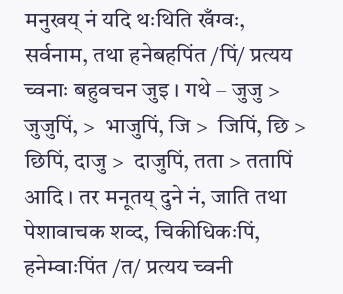मनुखय्‌ नं यदि थःथिति खँग्वः, सर्वनाम, तथा हनेबहपिंत /पिं/ प्रत्यय च्वनाः बहुवचन जुइ । गथे – जुजु >  जुजुपिं, >  भाजुपिं, जि >  जिपिं, छि >  छिपिं, दाजु >  दाजुपिं, तता > ततापिं आदि । तर मनूतय्‌ दुने नं, जाति तथा पेशावाचक शव्द, चिकीधिकःपिं, हनेम्वाःपिंत /त/ प्रत्यय च्वनी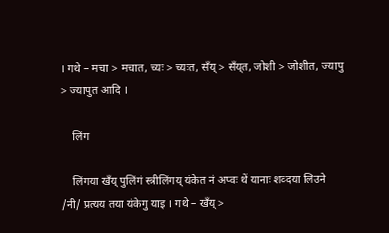। गथे – मचा > मचात, च्यः > च्यःत, सँय्‌ > सँय्‌त, जोशी > जोशीत, ज्यापु > ज्यापुत आदि ।

    लिंग

    लिंगया खँय्‌ पुलिंगं स्त्रीलिंगय्‌ यंकेत नं अप्वः थें यानाः शव्दया लिउने /नी/ प्रत्यय तया यंकेगु याइ । गथे – खँय्‌ >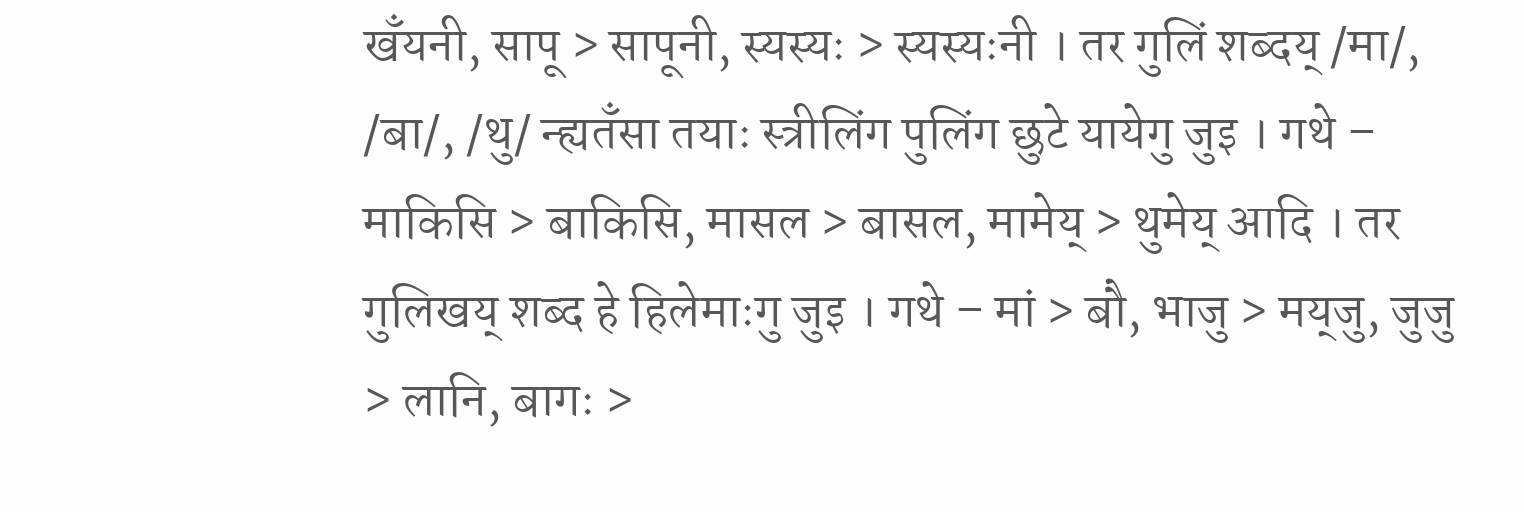खँयनी, सापू > सापूनी, स्यस्यः > स्यस्यःनी । तर गुलिं शब्दय्‌ /मा/, /बा/, /थु/ न्ह्यतँसा तयाः स्त्रीलिंग पुलिंग छुटे यायेगु जुइ । गथे – माकिसि > बाकिसि, मासल > बासल, मामेय्‌ > थुमेय्‌ आदि । तर गुलिखय्‌ शब्द हे हिलेमाःगु जुइ । गथे – मां > बौ, भाजु > मय्‌जु, जुजु > लानि, बागः >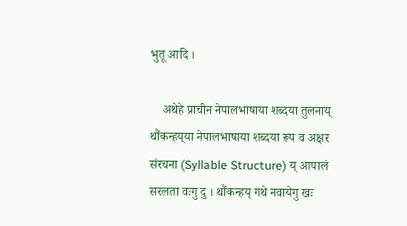भुतू आदि ।

    अथेहे प्राचीन नेपालभाषाया शब्दया तुलनाय्‌ थौंकन्हय्‌या नेपालभाषाया शब्दया रूप व अक्षर संरचना (Syllable Structure) य्‌ आपालं सरलता वःगु दु । थौंकन्हय्‌ गथे नवायेगु खः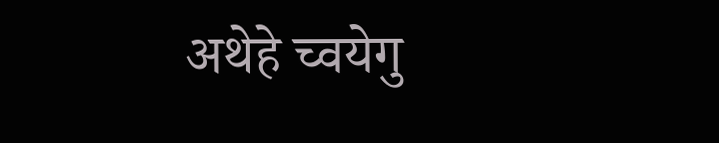अथेहे च्वयेगु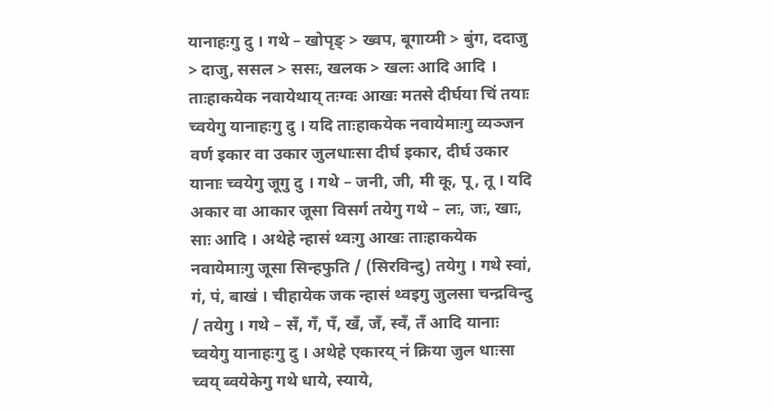यानाहःगु दु । गथे – खोपृङ् > ख्वप, बूगाय्मी > बुंग, ददाजु > दाजु, ससल > ससः, खलक > खलः आदि आदि । ताःहाकयेक नवायेथाय्‌ तःग्वः आखः मतसे दीर्घया चिं तयाः च्वयेगु यानाहःगु दु । यदि ताःहाकयेक नवायेमाःगु व्यञ्जन वर्ण इकार वा उकार जुलधाःसा दीर्घ इकार, दीर्घ उकार यानाः च्वयेगु जूगु दु । गथे – जनी, जी, मी कू, पू, तू । यदि अकार वा आकार जूसा विसर्ग तयेगु गथे – लः, जः, खाः, साः आदि । अथेहे न्हासं थ्वःगु आखः ताःहाकयेक नवायेमाःगु जूसा सिन्हफुति / (सिरविन्दु) तयेगु । गथे स्वां, गं, पं, बाखं । चीहायेक जक न्हासं थ्वइगु जुलसा चन्द्रविन्दु / तयेगु । गथे – सँ, गँ, पँ, खँ, जँ, स्वँ, तँ आदि यानाः च्वयेगु यानाहःगु दु । अथेहे एकारय्‌ नं क्रिया जुल धाःसा च्वय्‌ ब्वयेकेगु गथे धाये, स्याये,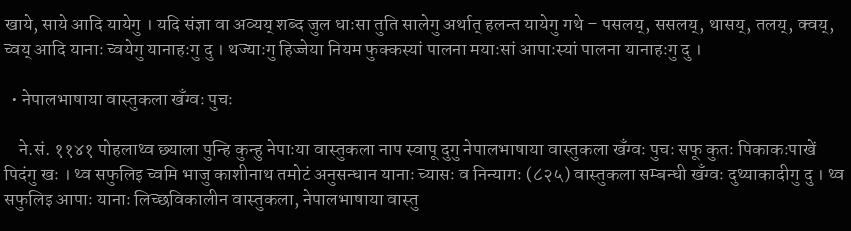खाये, साये आदि यायेगु । यदि संज्ञा वा अव्यय्‌ शब्द जुल धाःसा तुति सालेगु अर्थात् हलन्त यायेगु गथे – पसलय्‌, ससलय्‌, थासय्‌, तलय्‌, क्वय्‌, च्वय्‌ आदि यानाः च्वयेगु यानाहःगु दु । थज्याःगु हिज्जेया नियम फुक्कस्यां पालना मयाःसां आपाःस्यां पालना यानाहःगु दु ।

  • नेपालभाषाया वास्तुकला खँग्वः पुचः

    ने.सं. ११४१ पोहलाथ्व छ्याला पुन्हि कुन्हु नेपाःया वास्तुकला नाप स्वापू दुगु नेपालभाषाया वास्तुकला खँग्वः पुचः सफू कुतः पिकाकःपाखें पिदंगु खः । थ्व सफुलिइ च्वमि भाजु काशीनाथ तमोटं अनुसन्धान यानाः च्यासः व निन्यागः (८२५) वास्तुकला सम्बन्धी खँग्वः दुथ्याकादीगु दु । थ्व सफुलिइ आपाः यानाः लिच्छविकालीन वास्तुकला, नेपालभाषाया वास्तु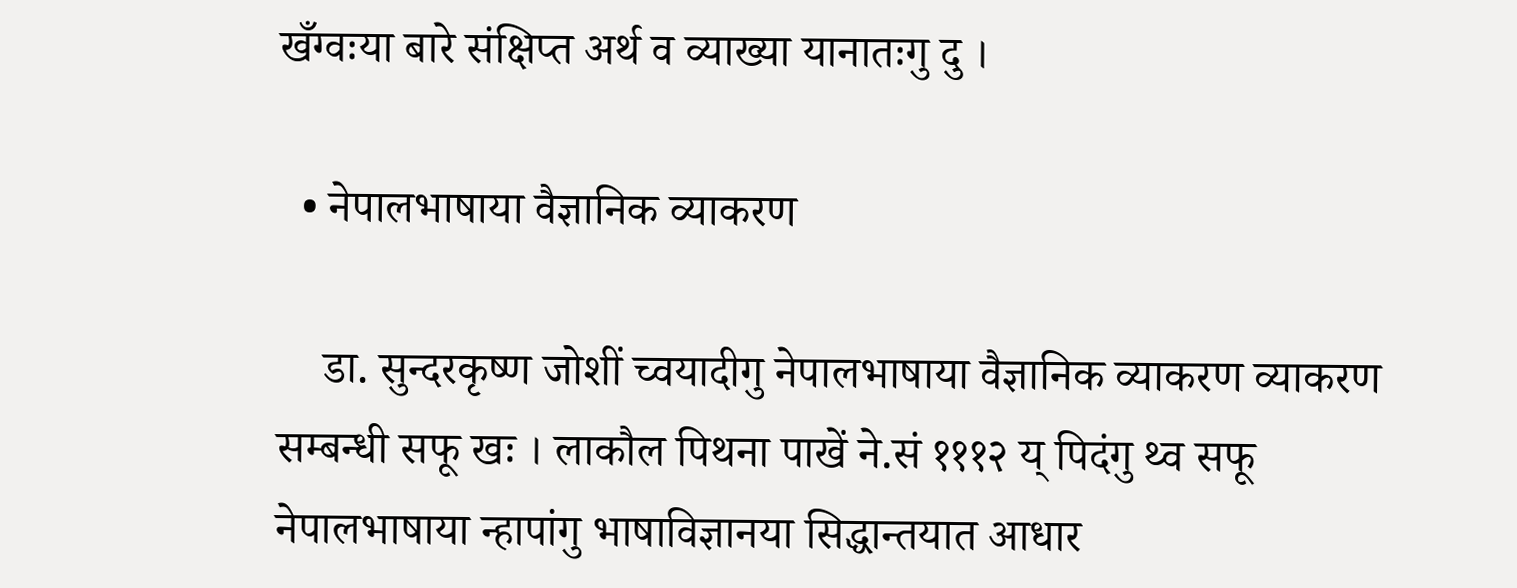खँग्वःया बारे संक्षिप्त अर्थ व व्याख्या यानातःगु दु ।

  • नेपालभाषाया वैज्ञानिक व्याकरण

    डा. सुन्दरकृष्ण जोशीं च्वयादीगु नेपालभाषाया वैज्ञानिक व्याकरण व्याकरण सम्बन्धी सफू खः । लाकौल पिथना पाखें ने.सं १११२ य् पिदंगु थ्व सफू नेपालभाषाया न्हापांगु भाषाविज्ञानया सिद्धान्तयात आधार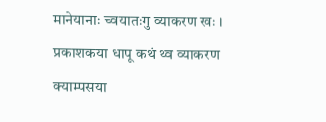मानेयानाः च्वयातःगु व्याकरण खः । प्रकाशकया धापू कथं थ्व व्याकरण क्याम्पसया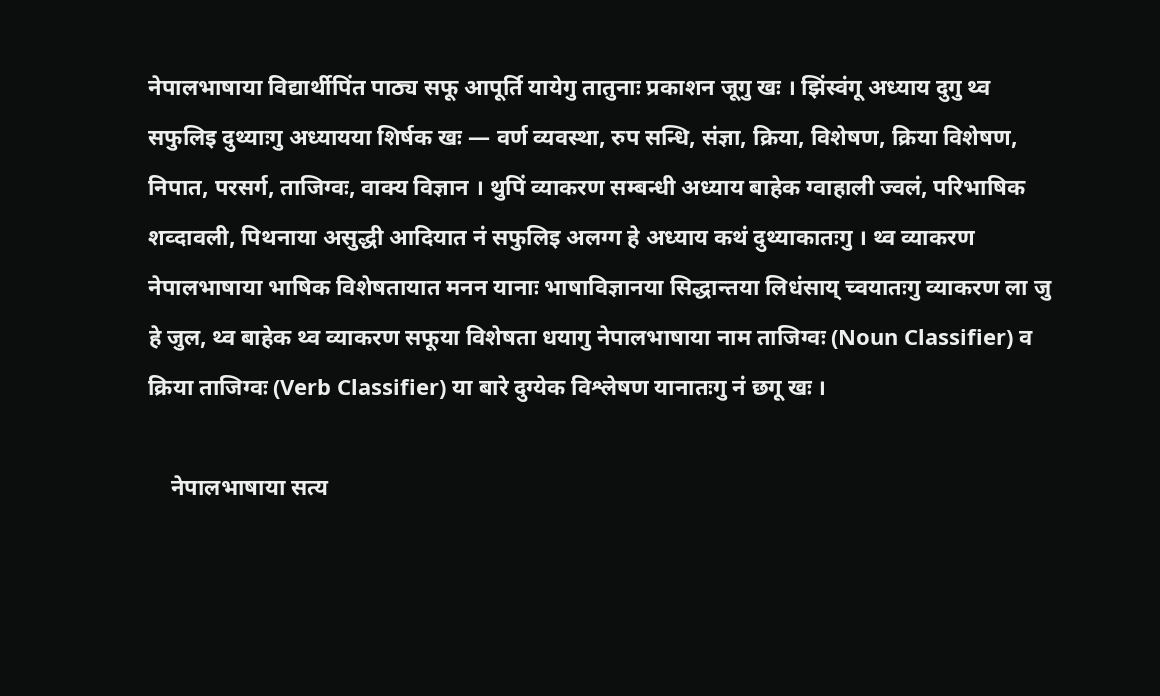नेपालभाषाया विद्यार्थीपिंत पाठ्य सफू आपूर्ति यायेगु तातुनाः प्रकाशन जूगु खः । झिंस्वंगू अध्याय दुगु थ्व सफुलिइ दुथ्याःगु अध्यायया शिर्षक खः — वर्ण व्यवस्था, रुप सन्धि, संज्ञा, क्रिया, विशेषण, क्रिया विशेषण, निपात, परसर्ग, ताजिग्वः, वाक्य विज्ञान । थुपिं व्याकरण सम्बन्धी अध्याय बाहेक ग्वाहाली ज्वलं, परिभाषिक शव्दावली, पिथनाया असुद्धी आदियात नं सफुलिइ अलग्ग हे अध्याय कथं दुथ्याकातःगु । थ्व व्याकरण नेपालभाषाया भाषिक विशेषतायात मनन यानाः भाषाविज्ञानया सिद्धान्तया लिधंसाय् च्वयातःगु व्याकरण ला जु हे जुल, थ्व बाहेक थ्व व्याकरण सफूया विशेषता धयागु नेपालभाषाया नाम ताजिग्वः (Noun Classifier) व क्रिया ताजिग्वः (Verb Classifier) या बारे दुग्येक विश्लेषण यानातःगु नं छगू खः ।

    नेपालभाषाया सत्य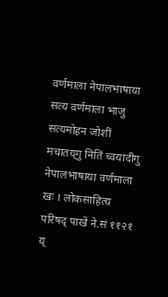वर्णमाला नेपालभाषाया सत्य वर्णमाला भाजु सत्यमोहन जोशीं मचातय्‌गु नितिं च्वयादीगु नेपालभाषाया वर्णमाला खः । लोकसाहित्य परिषद् पाखें ने.सं ११२१ य्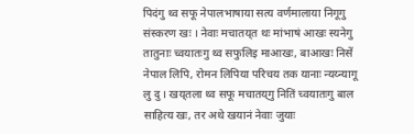पिदंगु थ्व सफू नेपालभाषाया सत्य वर्णमालाया निगूगु संस्करण खः । नेवाः मचातय्‌त थः मांभाषं आखः स्यनेगु तातुनाः च्वयातःगु थ्व सफुलिइ माआखः, बाआखः निसें नेपाल लिपि, रोमन लिपिया परिचय तक यानाः न्यय्न्यागू लु दु । खय्‌तला थ्व सफू मचातय्‌गु नितिं च्वयातःगु बाल साहित्य खः, तर अथे खयानं नेवाः जुयाः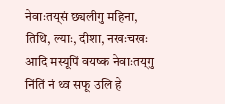नेवाःतय्‌सं छ्यलीगु महिना, तिथि, ल्याः, दीशा, नखःचखः आदि मस्यूपिं वयष्क नेवाःतय्‌गु निंतिं नं थ्व सफू उलि हे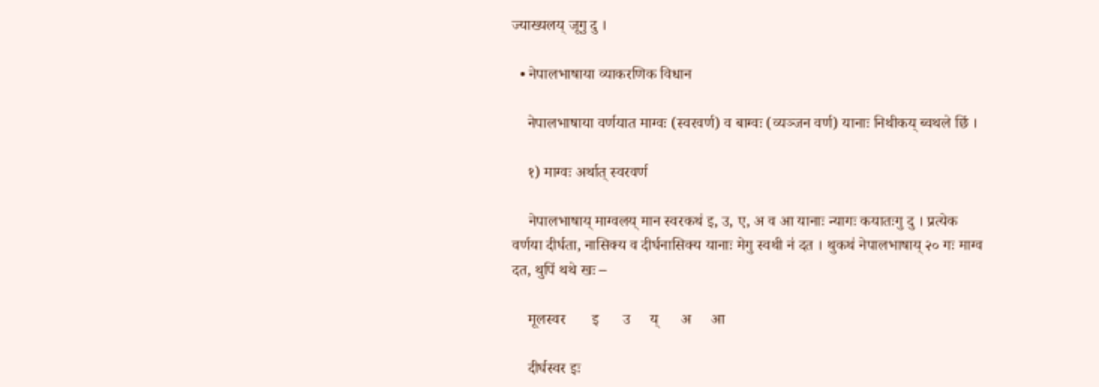ज्याख्यलय् जूगु दु ।

  • नेपालभाषाया व्याकरणिक विधान

    नेपालभाषाया वर्णयात माग्वः (स्वरवर्ण) व बाग्वः (व्यञ्जन वर्ण) यानाः निथीकय्‌ ब्वथले छिं ।

    १) माग्वः अर्थात् स्वरवर्ण

    नेपालभाषाय्‌ माग्वलय्‌ मान स्वरकथं इ, उ, ए, अ व आ यानाः न्यागः कयातःगु दु । प्रत्येक वर्णया दीर्घता, नासिक्य व दीर्घनासिक्य यानाः मेगु स्वथी नं दत । थुकथं नेपालभाषाय्‌ २० गः माग्व दत, थुपिं थथे खः –

    मूलस्वर       इ      उ     य्‌      अ     आ

    दीर्घस्वर इः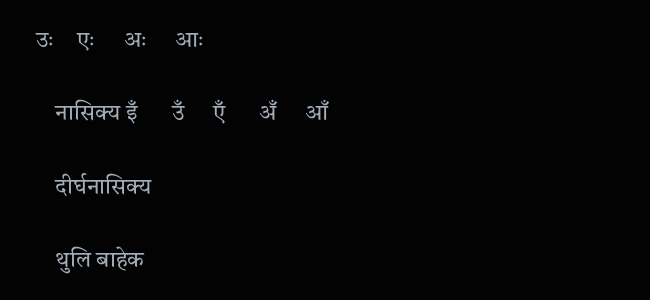उः    एः     अः     आः

    नासिक्य इँ      उँ     एँ      अँ     आँ

    दीर्घनासिक्य

    थुलि बाहेक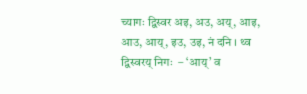च्यागः द्विस्वर अइ, अउ, अय्‌, आइ, आउ, आय्‌, इउ, उइ, नं दनि । थ्व द्विस्वरय्‌ निगः  – ‘आय्‌’ व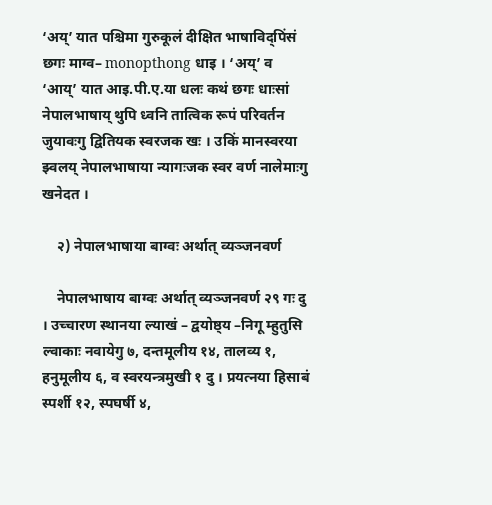‘अय्‌’ यात पश्चिमा गुरुकूलं दीक्षित भाषाविद्पिंसं छगः माग्व– monopthong धाइ । ‘अय्‌’ व ‘आय्‌’ यात आइ.पी.ए.या धलः कथं छगः धाःसां नेपालभाषाय्‌ थुपि ध्वनि तात्विक रूपं परिवर्तन जुयावःगु द्वितियक स्वरजक खः । उकिं मानस्वरया झ्वलय्‌ नेपालभाषाया न्यागःजक स्वर वर्ण नालेमाःगु खनेदत ।

    २) नेपालभाषाया बाग्वः अर्थात् व्यञ्जनवर्ण

    नेपालभाषाय बाग्वः अर्थात् व्यञ्जनवर्ण २९ गः दु । उच्चारण स्थानया ल्याखं – द्वयोष्ठ्य –निगू म्हुतुसि ल्वाकाः नवायेगु ७, दन्तमूलीय १४, तालव्य १, हनुमूलीय ६, व स्वरयन्त्रमुखी १ दु । प्रयत्नया हिसाबं स्पर्शी १२, स्पघर्षी ४,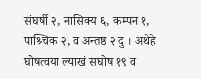संघर्षी २, नासिक्य ६, कम्पन १, पाश्र्चिक २, व अन्तष्ठ २ दु । अथेहे घोषत्वया ल्याखं सघोष १९ व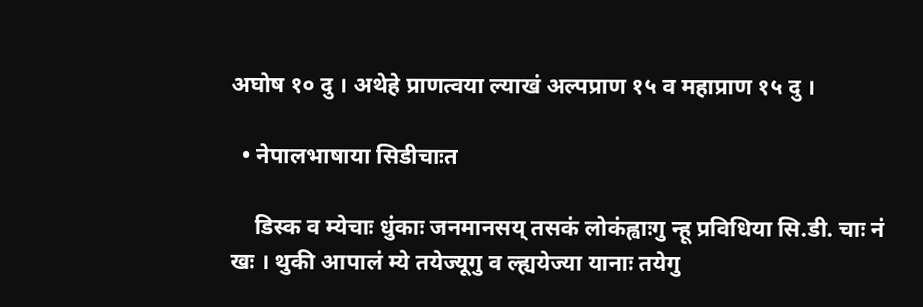अघोष १० दु । अथेहे प्राणत्वया ल्याखं अल्पप्राण १५ व महाप्राण १५ दु ।

  • नेपालभाषाया सिडीचाःत

    डिस्क व म्येचाः धुंकाः जनमानसय्‌ तसकं लोकंह्वाःगु न्हू प्रविधिया सि.डी. चाः नं खः । थुकी आपालं म्ये तयेज्यूगु व ल्ह्ययेज्या यानाः तयेगु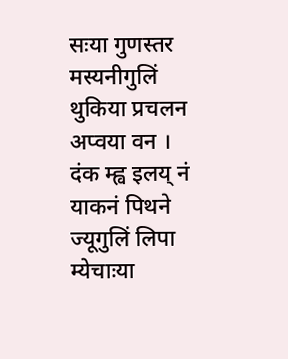सःया गुणस्तर मस्यनीगुलिं थुकिया प्रचलन अप्वया वन । दंक म्ह्व इलय्‌ नं याकनं पिथने ज्यूगुलिं लिपा म्येचाःया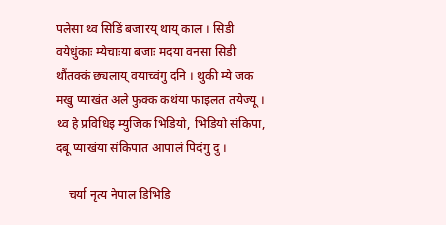पलेसा थ्व सिडिं बजारय्‌ थाय्‌ काल । सिडी वयेधुंकाः म्येचाःया बजाः मदया वनसा सिडी थौंतक्कं छ्यलाय्‌ वयाच्वंगु दनि । थुकी म्ये जक मखु प्याखंत अले फुक्क कथंया फाइलत तयेज्यू । थ्व हे प्रविधिइ म्युजिक भिडियो, भिडियो संकिपा, दबू प्याखंया संकिपात आपालं पिदंगु दु ।

    चर्या नृत्य नेपाल डिभिडि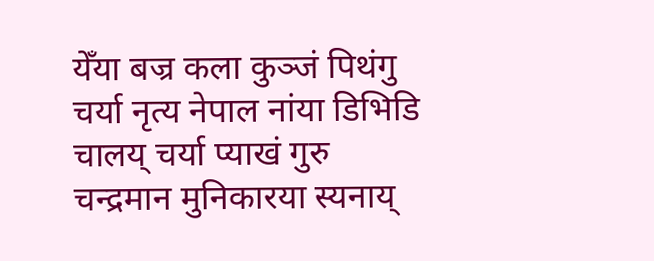येँया बज्र कला कुञ्जं पिथंगु चर्या नृत्य नेपाल नांया डिभिडि चालय्‌ चर्या प्याखं गुरु चन्द्रमान मुनिकारया स्यनाय्‌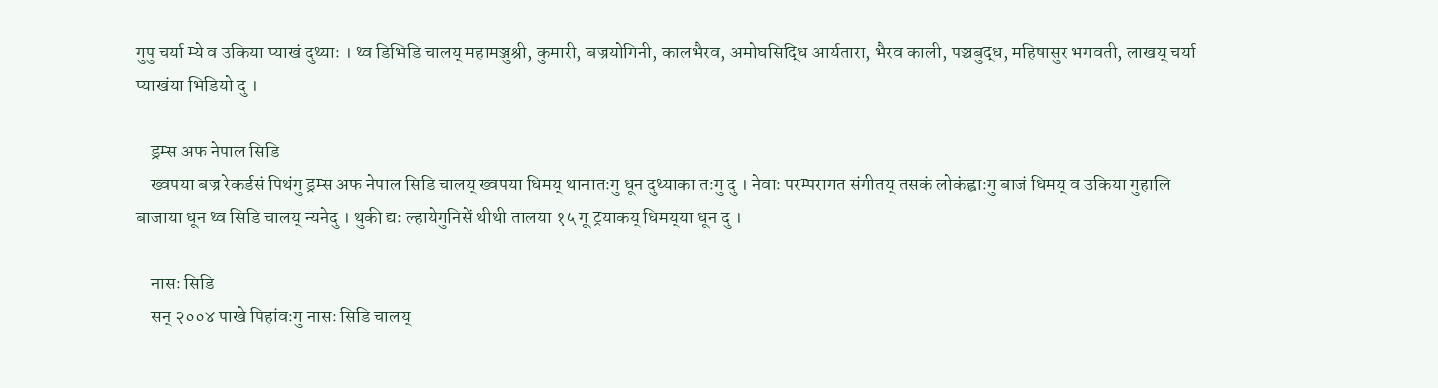गुपु चर्या म्ये व उकिया प्याखं दुथ्याः । थ्व डिभिडि चालय्‌ महामञ्जुश्री, कुमारी, बज्रयोगिनी, कालभैरव, अमोघसिद्धि आर्यतारा, भैरव काली, पञ्चबुद्ध, महिषासुर भगवती, लाखय्‌ चर्या प्याखंया भिडियो दु ।

    ड्रम्स अफ नेपाल सिडि
    ख्वपया बज्र रेकर्डसं पिथंगु ड्रम्स अफ नेपाल सिडि चालय्‌ ख्वपया धिमय्‌ थानातःगु धून दुथ्याका तःगु दु । नेवाः परम्परागत संगीतय्‌ तसकं लोकंह्वाःगु बाजं धिमय्‌ व उकिया गुहालि बाजाया धून थ्व सिडि चालय्‌ न्यनेदु । थुकी द्यः ल्हायेगुनिसें थीथी तालया १५ गू ट्रयाकय्‌ धिमय्‌या धून दु ।

    नासः सिडि
    सन् २००४ पाखे पिहांवःगु नासः सिडि चालय्‌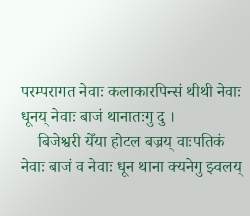परम्परागत नेवाः कलाकारपिन्सं थीथी नेवाः धूनय्‌ नेवाः बाजं थानातःगु दु ।
    बिजेश्वरी येँया होटल बज्रय्‌ वाःपतिकं नेवाः बाजं व नेवाः धून थाना क्यनेगु झ्वलय्‌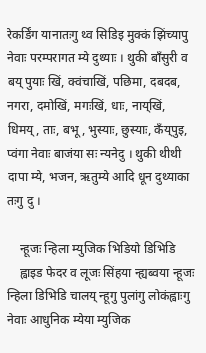रेकर्डिंग यानातःगु थ्व सिडिइ मुक्कं झिंच्यापु नेवाः परम्परागत म्ये दुथ्याः । थुकी बाँसुरी व बय्‌ पुयाः खिं, क्वंचाखिं, पछिमा, दबदब, नगरा, दमोखिं, मगःखिं, धाः, नाय्‌खिं, धिमय्‌, ताः, बभू, भुस्याः, छुस्याः, कँय्‌पुइ, प्वंगा नेवाः बाजंया सः न्यनेदु । थुकी थीथी दापा म्ये, भजन, ऋतुम्ये आदि धून दुथ्याका तःगु दु ।

    न्हूजः न्हिला म्युजिक भिडियो डिभिडि
    ह्वाइड फेदर व लूजः सिंहया न्ह्यब्वया न्हूजः न्हिला डिभिडि चालय्‌ न्हूगु पुलांगु लोकंह्वाःगु नेवाः आधुनिक म्येया म्युजिक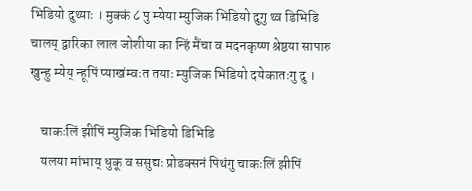भिडियो दुथ्याः । मुक्कं ८ पु म्येया म्युजिक भिडियो दुगु थ्व डिभिडि चालय्‌ द्वारिका लाल जोशीया का न्हिं मैंचा व मदनकृष्ण श्रेष्ठया सापारु खुन्हु म्येय्‌ न्हूपिं प्याखंम्वःत तयाः म्युजिक भिडियो दयेकातःगु दु ।

    चाकःलिं झीपिं म्युजिक भिडियो डिभिडि
    यलया मांभाय्‌ धुकू व ससुद्यः प्रोडक्सनं पिथंगु चाकःलिं झीपिं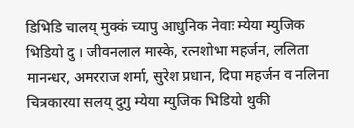डिभिडि चालय्‌ मुक्कं च्यापु आधुनिक नेवाः म्येया म्युजिक भिडियो दु । जीवनलाल मास्के, रत्नशोभा महर्जन, ललिता मानन्धर, अमरराज शर्मा, सुरेश प्रधान, दिपा महर्जन व नलिना चित्रकारया सलय्‌ दुगु म्येया म्युजिक भिडियो थुकी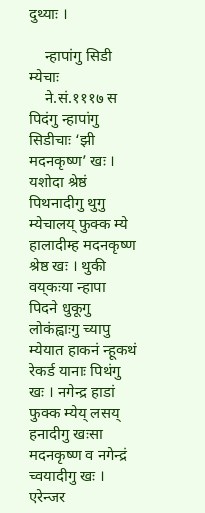दुथ्याः ।

    न्हापांगु सिडी म्येचाः
    ने.सं.१११७ स पिदंगु न्हापांगु सिडीचाः ‘झी मदनकृष्ण’ खः । यशोदा श्रेष्ठं पिथनादीगु थुगु म्येचालय्‌ फुक्क म्ये हालादीम्ह मदनकृष्ण श्रेष्ठ खः । थुकी वय्‌कःया न्हापा पिदने धुकूगु लोकंह्वाःगु च्यापु म्येयात हाकनं न्हूकथं रेकर्ड यानाः पिथंगु खः । नगेन्द्र हाडां फुक्क म्येय्‌ लसय्‌ हनादीगु खःसा मदनकृष्ण व नगेन्द्रं च्वयादीगु खः । एरेन्जर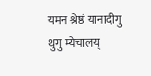यमन श्रेष्ठं यानादीगु थुगु म्येचालय्‌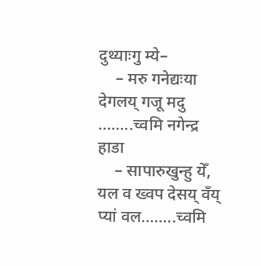दुथ्याःगु म्ये–
    – मरु गनेद्यःया देगलय्‌ गजू मदु ……..च्वमि नगेन्द्र हाडा
    – सापारुखुन्हु येँ, यल व ख्वप देसय्‌ वँय्‌ प्यां वल……..च्वमि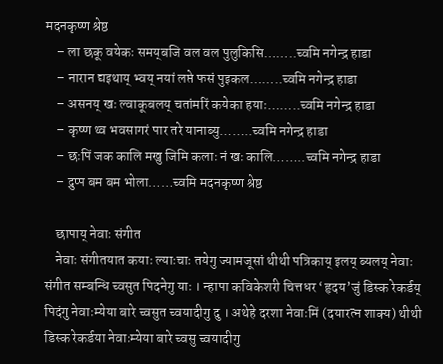मदनकृष्ण श्रेष्ठ
    – ला छकू वयेकः समय्‌बजि वल वल पुलुकिसि……..च्वमि नगेन्द्र हाडा
    – नारान द्यइथाय्‌ भ्वय्‌ नयां लप्ते फसं पुइकल……..च्वमि नगेन्द्र हाडा
    – असनय्‌ खः ल्वाकूबलय्‌ चतांमरिं कयेका हयाः……..च्वमि नगेन्द्र हाडा
    – कृष्ण थ्व भवसागरं पार तरे यानाब्यु……..च्वमि नगेन्द्र हाडा
    – छःपिं जक कालि मखु जिमि कलाः नं खः कालि……..च्वमि नगेन्द्र हाडा
    – द्रुप्प बम बम भोला……च्वमि मदनकृष्ण श्रेष्ठ

    छापाय्‌ नेवाः संगीत
    नेवाः संगीतयात कयाः ल्याःचाः तयेगु ज्यामजूसां थीथी पत्रिकाय्‌ इलय्‌ ब्यलय्‌ नेवाः संगीत सम्बन्धि च्वसुत पिदनेगु याः । न्हापा कविकेशरी चित्तधर ‘हृदय’जुं डिस्क रेकर्डय्‌ पिदंगु नेवाःम्येया बारे च्वसुत च्वयादीगु दु । अथेहे दरशा नेवाःमिं (दयारत्न शाक्य) थीथी डिस्क रेकर्डया नेवाःम्येया बारे च्वसु च्वयादीगु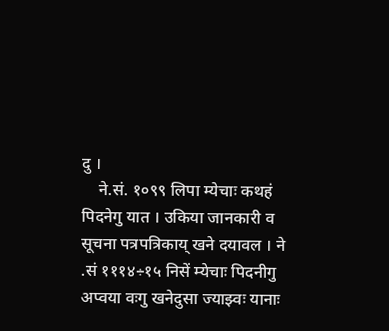दु ।
    ने.सं. १०९९ लिपा म्येचाः कथहं पिदनेगु यात । उकिया जानकारी व सूचना पत्रपत्रिकाय्‌ खने दयावल । ने .सं १११४÷१५ निसें म्येचाः पिदनीगु अप्वया वःगु खनेदुसा ज्याझ्वः यानाः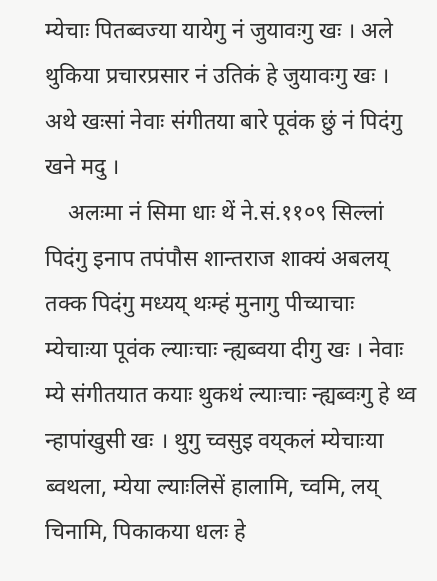म्येचाः पितब्वज्या यायेगु नं जुयावःगु खः । अले थुकिया प्रचारप्रसार नं उतिकं हे जुयावःगु खः । अथे खःसां नेवाः संगीतया बारे पूवंक छुं नं पिदंगु खने मदु ।
    अलःमा नं सिमा धाः थें ने.सं.११०९ सिल्लां पिदंगु इनाप तपंपौस शान्तराज शाक्यं अबलय्‌ तक्क पिदंगु मध्यय्‌ थःम्हं मुनागु पीच्याचाः म्येचाःया पूवंक ल्याःचाः न्ह्यब्वया दीगु खः । नेवाः म्ये संगीतयात कयाः थुकथं ल्याःचाः न्ह्यब्वःगु हे थ्व न्हापांखुसी खः । थुगु च्वसुइ वय्‌कलं म्येचाःया ब्वथला, म्येया ल्याःलिसें हालामि, च्वमि, लय्‌ चिनामि, पिकाकया धलः हे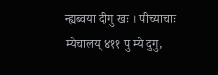न्ह्यब्वया दीगु खः । पीच्याचाः म्येचालय्‌ ४११ पु म्ये दुगु,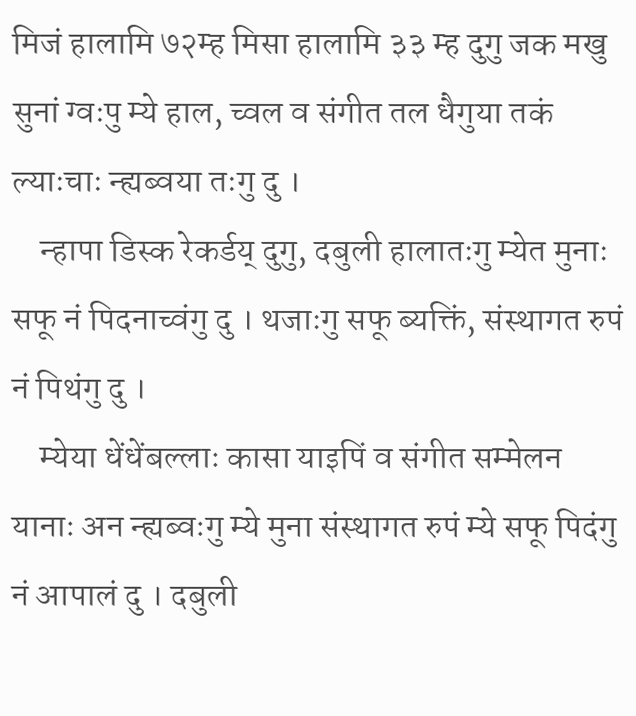मिजं हालामि ७२म्ह मिसा हालामि ३३ म्ह दुगु जक मखु सुनां ग्वःपु म्ये हाल, च्वल व संगीत तल धैगुया तकं ल्याःचाः न्ह्यब्वया तःगु दु ।
    न्हापा डिस्क रेकर्डय्‌ दुगु, दबुली हालातःगु म्येत मुनाः सफू नं पिदनाच्वंगु दु । थजाःगु सफू ब्यक्तिं, संस्थागत रुपं नं पिथंगु दु ।
    म्येया धेंधेंबल्लाः कासा याइपिं व संगीत सम्मेलन यानाः अन न्ह्यब्वःगु म्ये मुना संस्थागत रुपं म्ये सफू पिदंगु नं आपालं दु । दबुली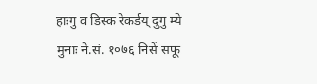हाःगु व डिस्क रेकर्डय्‌ दुगु म्ये मुनाः ने.सं. १०७६ निसें सफू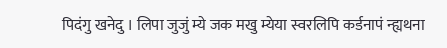पिदंगु खनेदु । लिपा जुजुं म्ये जक मखु म्येया स्वरलिपि कर्डनापं न्ह्यथना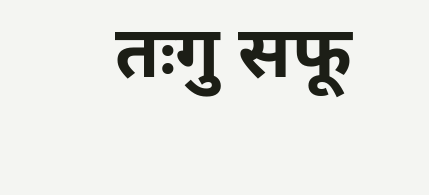तःगु सफू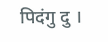पिदंगु दु ।